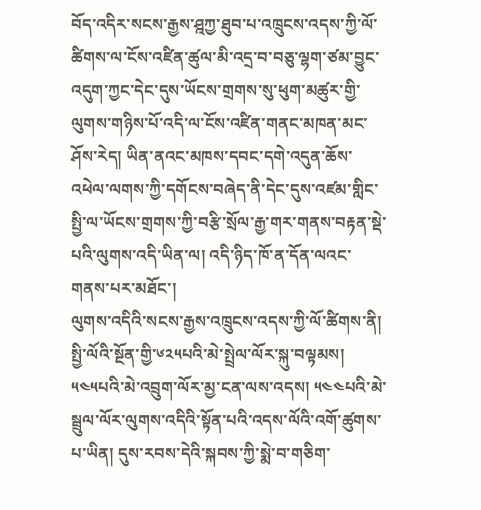བོད་འདིར་སངས་རྒྱས་ཤྰཀྱ་ཐུབ་པ་འཁྲུངས་འདས་ཀྱི་ལོ་ཚིགས་ལ་ངོས་འཛིན་ཚུལ་མི་འདྲ་བ་བཅུ་ལྷག་ཙམ་བྱུང་འདུག་ཀྱང་དེང་དུས་ཡོངས་གྲགས་སུ་ཕུག་མཚུར་གྱི་ལུགས་གཉིས་པོ་འདི་ལ་ངོས་འཛིན་གནང་མཁན་མང་ཤོས་རེད། ཡིན་ནའང་མཁས་དབང་དགེ་འདུན་ཆོས་འཕེལ་ལགས་ཀྱི་དགོངས་བཞེད་ནི་དེང་དུས་འཛམ་གླིང་སྤྱི་ལ་ཡོངས་གྲགས་ཀྱི་བརྩི་སྲོལ་རྒྱ་གར་གནས་བརྟན་སྡེ་པའི་ལུགས་འདི་ཡིན་ལ། འདི་ཉིད་ཁོ་ན་དོན་ལའང་གནས་པར་མཐོང་།
ལུགས་འདིའི་སངས་རྒྱས་འཁྲུངས་འདས་ཀྱི་ལོ་ཚིགས་ནི། སྤྱི་ལོའི་སྔོན་གྱི་༦༢༥པའི་མེ་སྤྲེལ་ལོར་སྐུ་བལྟམས། ༥༤༥པའི་མེ་འབྲུག་ལོར་མྱ་ངན་ལས་འདས། ༥༤༤པའི་མེ་སྦྲུལ་ལོར་ལུགས་འདིའི་སྟོན་པའི་འདས་ལོའི་འགོ་ཚུགས་པ་ཡིན། དུས་རབས་དེའི་སྐབས་ཀྱི་སྨེ་བ་གཅིག་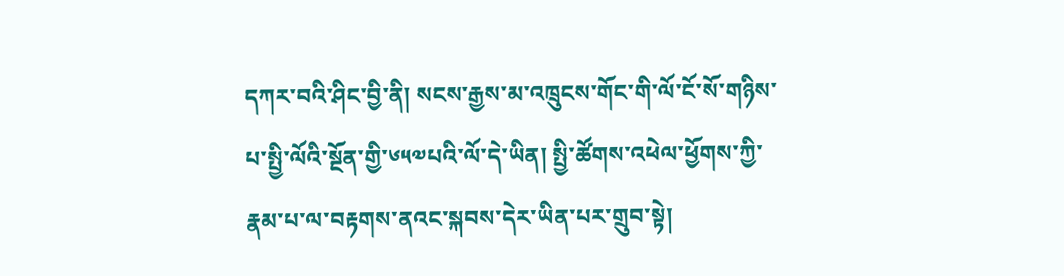དཀར་བའི་ཤིང་བྱི་ནི། སངས་རྒྱས་མ་འཁྲུངས་གོང་གི་ལོ་ངོ་སོ་གཉིས་པ་སྤྱི་ལོའི་སྔོན་གྱི་༦༥༧པའི་ལོ་དེ་ཡིན། སྤྱི་ཚོགས་འཕེལ་ཕྱོགས་ཀྱི་རྣམ་པ་ལ་བརྟགས་ནའང་སྐབས་དེར་ཡིན་པར་གྲུབ་སྟེ།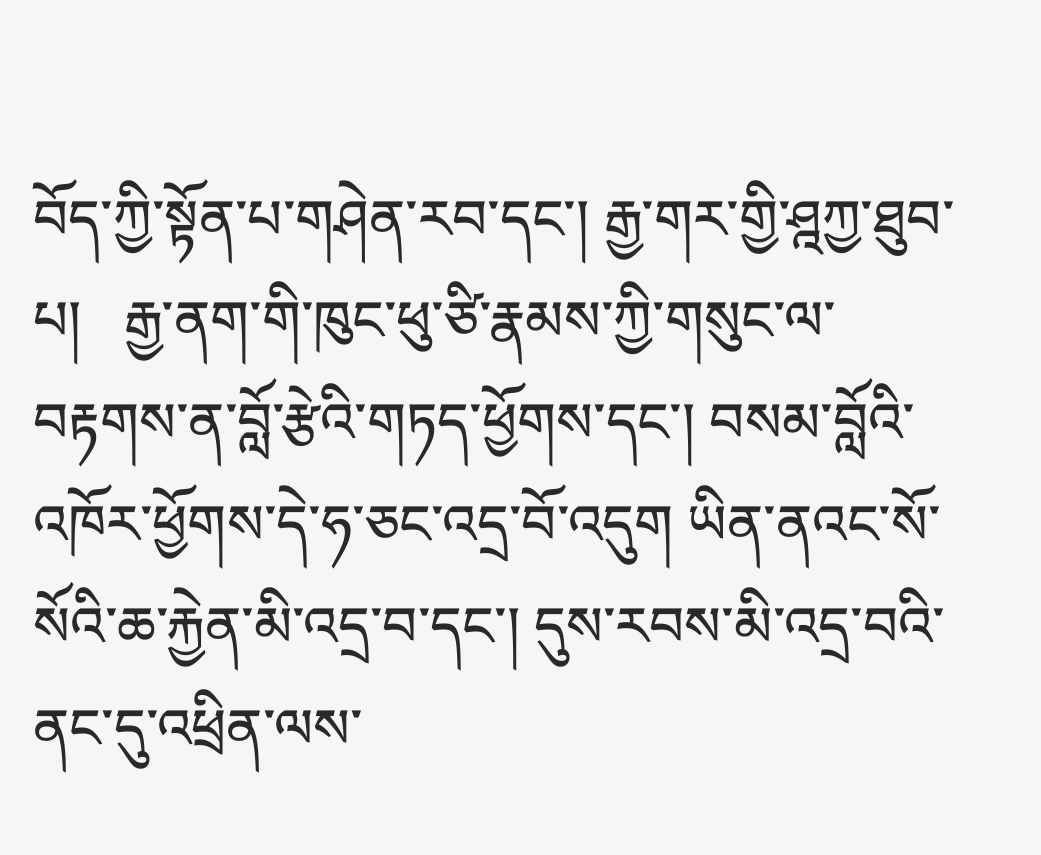བོད་ཀྱི་སྟོན་པ་གཤེན་རབ་དང་། རྒྱ་གར་གྱི་ཤྰཀྱ་ཐུབ་པ།   རྒྱ་ནག་གི་ཁུང་ཕུ་ཙི་རྣམས་ཀྱི་གསུང་ལ་བརྟགས་ན་བློ་རྩེའི་གཏད་ཕྱོགས་དང་། བསམ་བློའི་འཁོར་ཕྱོགས་དེ་ཧ་ཅང་འདྲ་བོ་འདུག ཡིན་ནའང་སོ་སོའི་ཆ་རྐྱེན་མི་འདྲ་བ་དང་། དུས་རབས་མི་འདྲ་བའི་ནང་དུ་འཕྲིན་ལས་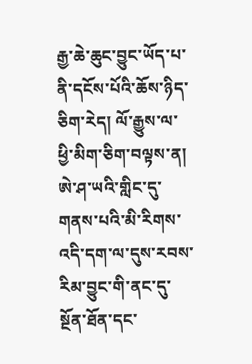རྒྱ་ཆེ་ཆུང་བྱུང་ཡོད་པ་ནི་དངོས་པོའི་ཆོས་ཉིད་ཅིག་རེད། ལོ་རྒྱུས་ལ་ཕྱི་མིག་ཅིག་བལྟས་ན། ཨེ་ཤ་ཡའི་གླིང་དུ་གནས་པའི་མི་རིགས་འདི་དག་ལ་དུས་རབས་རིམ་བྱུང་གི་ནང་དུ་སྔོན་ཐོན་དང་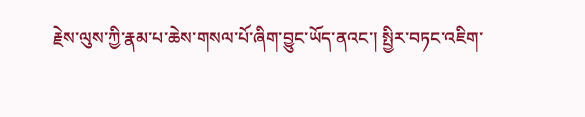རྗེས་ལུས་ཀྱི་རྣམ་པ་ཆེས་གསལ་པོ་ཞིག་བྱུང་ཡོད་ནའང་། སྤྱིར་བཏང་འཇིག་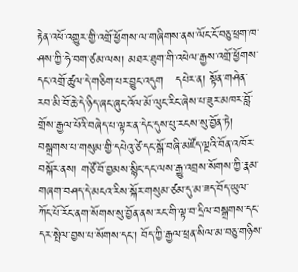རྟེན་འཕོ་འགྱུར་གྱི་འགྲོ་ཕྱོགས་ལ་གཞིགས་ནས་ལོང་ངོ་བཅུ་ཕྲག་ཁ་ཤས་ཀྱི་ཧེ་བག་ཙམ་ལས། མཐར་ཐུག་གི་འཕེལ་རྒྱས་འགྲོ་ཕྱོགས་དང་འགྲོ་ཚུལ་དེ་གཅིག་པར་བྱུང་འདུག   དཔེར་ན། སྟོན་གཤེན་རབ་མི་བོ་ཆེ་དེ་ཉིད་ཞང་ཞུང་འོལ་མོ་ལུང་རིང་ཞེས་པ་ཟུར་མཁར་བློ་གྲོས་རྒྱལ་པོའི་བཞེད་པ་ལྟར་ན་དེང་དུས་པུ་རངས་སུ་བྱོན་ཏེ། བསྒྲགས་པ་གསུམ་གྱི་དཔེའུ་ཙེ་དང་སྒོ་བཞི་མཛོད་ལྔའི་བོན་འཁོར་བསྐོར་ནས། གཙོ་བོ་བྱམས་སྙིང་དང་ལས་རྒྱུ་འབྲས་སོགས་ཀྱི་རྣམ་གཞག་བཤད་དེ་མངའ་རིས་སྐོར་གསུམ་ཙམ་དུ་མ་ཟད་བོད་ཡུལ་ཀོང་པོ་རོང་ནག་སོགས་སུ་བྱོན་ནས་རང་གི་ལྟ་བ་དྲིལ་བསྒྲགས་དང་དར་སྤེལ་བྱས་པ་སོགས་དང་། བོད་ཀྱི་རྒྱལ་ཕྲན་སིལ་མ་བཅུ་གཉིས་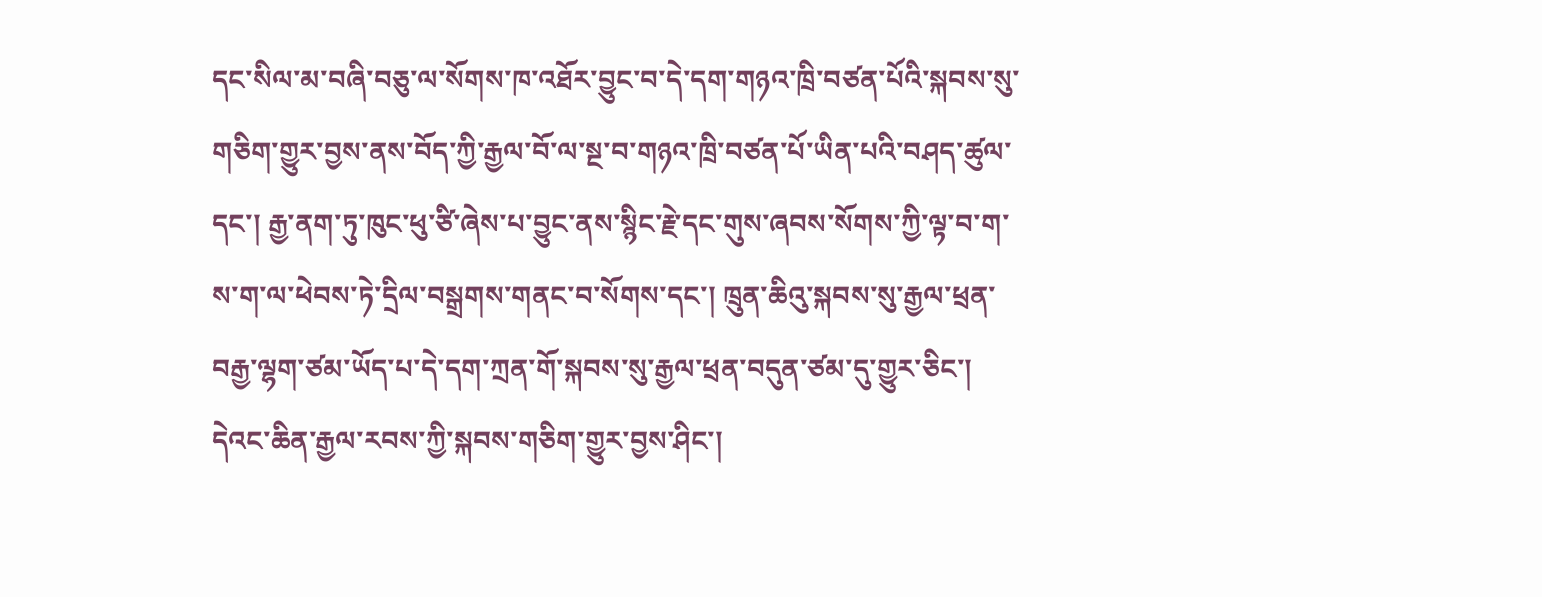དང་སིལ་མ་བཞི་བཅུ་ལ་སོགས་ཁ་འཐོར་བྱུང་བ་དེ་དག་གཉའ་ཁྲི་བཙན་པོའི་སྐབས་སུ་གཅིག་གྱུར་བྱས་ནས་བོད་ཀྱི་རྒྱལ་བོ་ལ་སྔ་བ་གཉའ་ཁྲི་བཙན་པོ་ཡིན་པའི་བཤད་ཚུལ་དང་། རྒྱ་ནག་ཏུ་ཁུང་ཕུ་ཙི་ཞེས་པ་བྱུང་ནས་སྙིང་རྗེ་དང་གུས་ཞབས་སོགས་ཀྱི་ལྟ་བ་ག་ས་ག་ལ་ཕེབས་ཏེ་དྲིལ་བསྒྲགས་གནང་བ་སོགས་དང་། ཁྲུན་ཆིའུ་སྐབས་སུ་རྒྱལ་ཕྲན་བརྒྱ་ལྷག་ཙམ་ཡོད་པ་དེ་དག་ཀྲན་གོ་སྐབས་སུ་རྒྱལ་ཕྲན་བདུན་ཙམ་དུ་གྱུར་ཅིང་། དེའང་ཆིན་རྒྱལ་རབས་ཀྱི་སྐབས་གཅིག་གྱུར་བྱས་ཤིང་།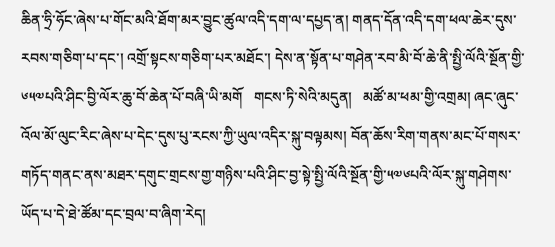ཆིན་ཧྲི་ཧོང་ཞེས་པ་གོང་མའི་ཐོག་མར་བྱུང་ཚུལ་འདི་དག་ལ་དཔྱད་ན། གནད་དོན་འདི་དག་ཕལ་ཆེར་དུས་རབས་གཅིག་པ་དང་། འགྲོ་སྟངས་གཅིག་པར་མཐོང་། དེས་ན་སྟོན་པ་གཤེན་རབ་མི་བོ་ཆེ་ནི་སྤྱི་ལོའི་སྔོན་གྱི་༦༥༧པའི་ཤིང་བྱི་ལོར་ཆུ་བོ་ཆེན་པོ་བཞི་ཡི་མགོ   གངས་ཏི་སེའི་མདུན།   མཚོ་མ་ཕམ་གྱི་འགྲམ། ཞང་ཞུང་འོལ་མོ་ལུང་རིང་ཞེས་པ་དེང་དུས་པུ་རངས་ཀྱི་ཡུལ་འདིར་སྐུ་བལྟམས། བོན་ཆོས་རིག་གནས་མང་པོ་གསར་གཏོད་གནང་ནས་མཐར་དགུང་གྲངས་གྱ་གཉིས་པའི་ཤིང་བྱ་སྟེ་སྤྱི་ལོའི་སྔོན་གྱི་༥༧༦པའི་ལོར་སྐུ་གཤེགས་ཡོད་པ་དེ་ཐེ་ཚོམ་དང་བྲལ་བ་ཞིག་རེད།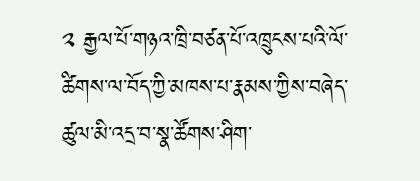༢ རྒྱལ་པོ་གཉའ་ཁྲི་བཙན་པོ་འཁྲུངས་པའི་ལོ་ཚིགས་ལ་བོད་ཀྱི་མཁས་པ་རྣམས་ཀྱིས་བཞེད་ཚུལ་མི་འདྲ་བ་སྣ་ཚོགས་ཤིག་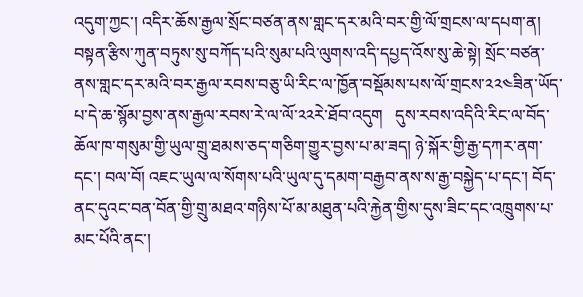འདུག་ཀྱང་། འདིར་ཆོས་རྒྱལ་སྲོང་བཙན་ནས་གླང་དར་མའི་བར་གྱི་ལོ་གྲངས་ལ་དཔག་ན། བསྟན་རྩིས་ཀུན་བཏུས་སུ་བཀོད་པའི་སུམ་པའི་ལུགས་འདི་དཔྱད་འོས་སུ་ཆེ་སྟེ། སྲོང་བཙན་ནས་གླང་དར་མའི་བར་རྒྱལ་རབས་བཅུ་ཡི་རིང་ལ་ཁྱོན་བསྡོམས་པས་ལོ་གྲངས་༢༢༤ཟིན་ཡོད་པ་དེ་ཆ་སྙོམ་བྱས་ནས་རྒྱལ་རབས་རེ་ལ་ལོ་༢༢རེ་ཐོབ་འདུག   དུས་རབས་འདིའི་རིང་ལ་བོད་ཆོལ་ཁ་གསུམ་གྱི་ཡུལ་གྲུ་ཐམས་ཅད་གཅིག་གྱུར་བྱས་པ་མ་ཟད། ཉེ་སྐོར་གྱི་རྒྱ་དཀར་ནག་དང་། བལ་བོ། འཇང་ཡུལ་ལ་སོགས་པའི་ཡུལ་དུ་དམག་བརྒྱབ་ནས་ས་རྒྱ་བསྐྱེད་པ་དང་། བོད་ནང་དུའང་བན་བོན་གྱི་གྲུ་མཐའ་གཉིས་པོ་མ་མཐུན་པའི་རྐྱེན་གྱིས་དུས་ཟིང་དང་འཁྲུགས་པ་མང་པོའི་ནང་།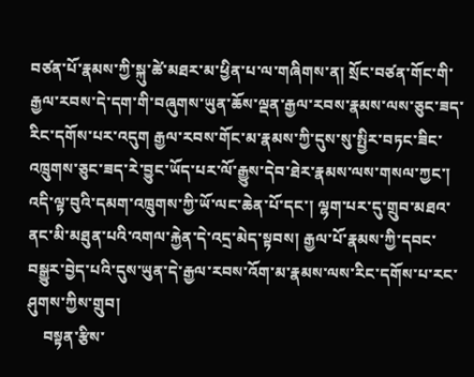བཙན་པོ་རྣམས་ཀྱི་སྐུ་ཚེ་མཐར་མ་ཕྱིན་པ་ལ་གཞིགས་ན། སྲོང་བཙན་གོང་གི་རྒྱལ་རབས་དེ་དག་གི་བཞུགས་ཡུན་ཆོས་ལྡན་རྒྱལ་རབས་རྣམས་ལས་ཅུང་ཟད་རིང་དགོས་པར་འདུག རྒྱལ་རབས་གོང་མ་རྣམས་ཀྱི་དུས་སུ་སྤྱིར་བཏང་ཟིང་འཁྲུགས་ཅུང་ཟད་རེ་བྱུང་ཡོད་པར་ལོ་རྒྱུས་དེབ་ཐེར་རྣམས་ལས་གསལ་ཀྱང་། འདི་ལྟ་བུའི་དམག་འཁྲུགས་ཀྱི་ཡོ་ལང་ཆེན་པོ་དང་། ལྷག་པར་དུ་གྲུབ་མཐའ་ནང་མི་མཐུན་པའི་འགལ་རྐྱེན་དེ་འདྲ་མེད་སྟབས། རྒྱལ་པོ་རྣམས་ཀྱི་དབང་བསྒྱུར་བྱེད་པའི་དུས་ཡུན་དེ་རྒྱལ་རབས་འོག་མ་རྣམས་ལས་རིང་དགོས་པ་རང་ཤུགས་ཀྱིས་གྲུབ།
    བསྟན་རྩིས་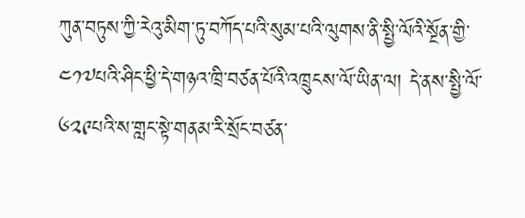ཀུན་བཏུས་ཀྱི་རེའུ་མིག་ཏུ་བཀོད་པའི་སུམ་པའི་ལུགས་ནི་སྤྱི་ལོའི་སྔོན་གྱི་༤༡༧པའི་ཤིང་ཕྱི་དེ་གཉའ་ཁྲི་བཙན་པོའི་འཁྲུངས་ལོ་ཡིན་ལ། དེ་ནས་སྤྱི་ལོ་༦༢༩པའི་ས་གླང་སྟེ་གནམ་རི་སྲོང་བཙན་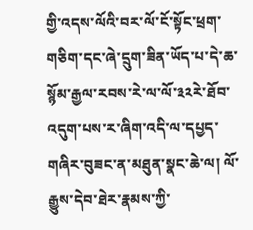གྱི་འདས་ལོའི་བར་ལོ་ངོ་སྟོང་ཕྲག་གཅིག་དང་ཞེ་དྲུག་ཟིན་ཡོད་པ་དེ་ཆ་སྙོམ་རྒྱལ་རབས་རེ་ལ་ལོ་༣༢རེ་ཐོབ་འདུག་པས་ར་ཞིག་འདི་ལ་དཔྱད་གཞིར་བུཟང་ན་མཐུན་སྣང་ཆེ་ལ། ལོ་རྒྱུས་དེབ་ཐེར་རྣམས་ཀྱི་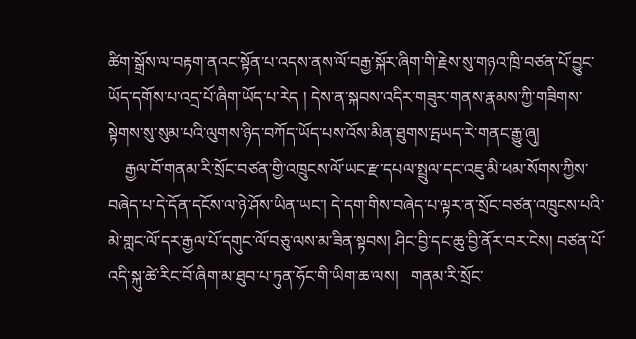ཚིག་སྒྲོས་ལ་བརྟག་ནའང་སྟོན་པ་འདས་ནས་ལོ་བརྒྱ་སྐོར་ཞིག་གི་རྗེས་སུ་གཉའ་ཁྲི་བཙན་པོ་བྱུང་ཡོད་དགོས་པ་འདྲ་པོ་ཞིག་ཡོད་པ་རེད ། དེས་ན་སྐབས་འདིར་གཟུར་གནས་རྣམས་ཀྱི་གཟིགས་སྟེགས་སུ་སུམ་པའི་ལུགས་ཉིད་བཀོད་ཡོད་པས་འོས་མིན་ཐུགས་དྤཡད་རེ་གནང་རྒྱུ་ཞུ།
    རྒྱལ་བོ་གནམ་རི་སྲོང་བཙན་གྱི་འཁྲུངས་ལོ་ཡང་རྫ་དཔལ་སྤྲུལ་དང་འཇུ་མི་ཕམ་སོགས་ཀྱིས་བཞེད་པ་དེ་དོན་དངོས་ལ་ཉེ་ཤོས་ཡིན་ཡང་། དེ་དག་གིས་བཞེད་པ་ལྟར་ན་སྲོང་བཙན་འཁྲུངས་པའི་མེ་གླང་ལོ་དར་རྒྱལ་པོ་དགུང་ལོ་བཅུ་ལས་མ་ཟིན་སྟབས། ཤིང་བྱི་དང་ཆུ་བྱི་ནོར་བར་ངེས། བཙན་པོ་འདི་སྐུ་ཚེ་རིང་བོ་ཞིག་མ་ཐུབ་པ་ཏུན་ཧོང་གི་ཡིག་ཆ་ལས།   གནམ་རི་སྲོང་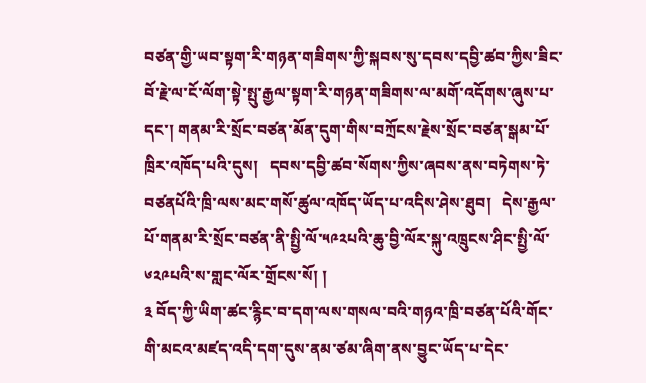བཙན་གྱི་ཡབ་སྟག་རི་གཉན་གཟིགས་ཀྱི་སྐབས་སུ་དབས་དབྱི་ཚབ་ཀྱིས་ཟིང་བོ་རྗེ་ལ་ངོ་ལོག་སྟེ་སྤུ་རྒྱལ་སྟག་རི་གཉན་གཟིགས་ལ་མགོ་འདོགས་ཞུས་པ་དང་། གནམ་རི་སྲོང་བཙན་མོན་དུག་གིས་བཀྲོངས་རྗེས་སྲོང་བཙན་སྒམ་པོ་ཁྲིར་འཁོད་པའི་དུས།   དབས་དབྱི་ཚབ་སོགས་ཀྱིས་ཞབས་ནས་བཏེགས་ཏེ་བཙནཔོའི་ཁྲི་ལས་མང་གསོ་ཚུལ་འཁོད་ཡོད་པ་འདིས་ཤེས་ཐུབ།   དེས་རྒྱལ་པོ་གནམ་རི་སྲོང་བཙན་ནི་སྤྱི་ལོ་༥༩༢པའི་ཆུ་བྱི་ལོར་སྐུ་འཁྲུངས་ཤིང་སྤྱི་ལོ་༦༢༩པའི་ས་གླང་ལོར་གྲོངས་སོ། །
༣ བོད་ཀྱི་ཡིག་ཚང་རྙིང་བ་དག་ལས་གསལ་བའི་གཉའ་ཁྲི་བཙན་པོའི་གོང་གི་མངའ་མཛད་འདི་དག་དུས་ནམ་ཙམ་ཞིག་ནས་བྱུང་ཡོད་པ་དེང་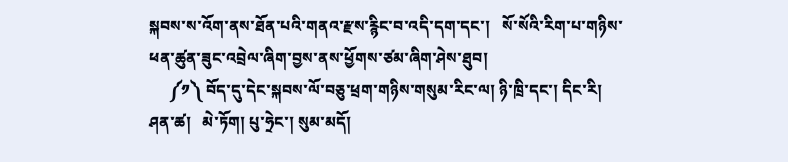སྐབས་ས་འོག་ནས་ཐོན་པའི་གནའ་རྫས་རྙིང་བ་འདི་དག་དང་།   སོ་སོའི་རིག་པ་གཉིས་ཕན་ཚུན་ཟུང་འབྲེལ་ཞིག་བྱས་ནས་ཕྱོགས་ཙམ་ཞིག་ཤེས་ཐུབ།
     ༼༡༽ བོད་དུ་དེང་སྐབས་ལོ་བཅུ་ཕྲག་གཉིས་གསུམ་རིང་ལ། ཉི་ཁྲི་དང་། དིང་རི།   ཤན་ཚ།   མེ་ཏོག། པུ་ཧྲེང་། སུམ་མདོ།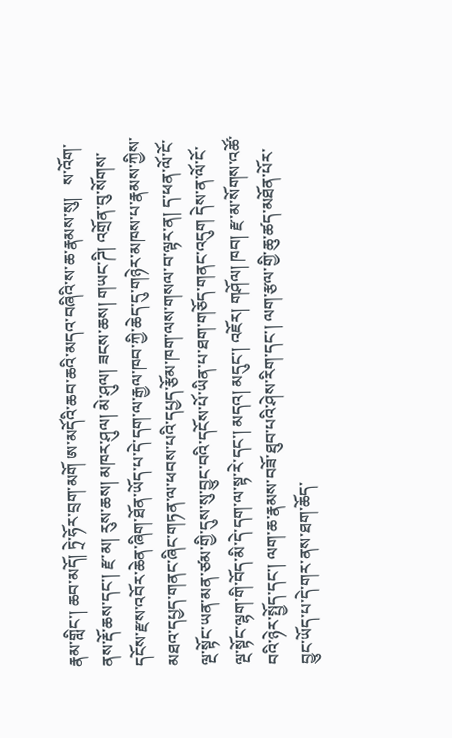རྣམ་གླིང་། ཆབ་མདོ། ཏྲེ་ཧོར་བྲག་མགོ ཨ་མདོའི་ཆབ་ཆའི་མདའ་བཞིའི་ས་ཆ་རྣམས་སུ།   ས་འོག་ནས་རྡོ་ཆས་དང་། རྫ་མ། རུས་ཆས། མཁར་ཤུལ། མེ་ཤུལ། ཟངས་ཆས། གཡང་ཌི། འགྲོན་བུ་སོགས་དངོས་རྫས་འབོར་ཆེན་ཞིག་ཐོན་ཡོད་པ་དེ་དག་ལ་རྒྱལ་ཁབ་ཀྱི་ཆེད་དུ་གཉེར་མཁས་པ་རྣམས་ཀྱིས་མཐའ་དཔྱད་གནང་ཞིང་གཏན་ལ་ཕབས་པའི་དཔྱད་རྩོམ་ཁག་ལས་གསལ་བ་ལྟར་ན། ད་ཕན་ལོ་ངོ་ལྔ་སྟོང་ཡན་མན་ཙམ་གྱི་དུས་སུ་བྱུང་བའི་དངོས་པོ་ཡིན་པ་ཐག་གཅོད་གནང་འདུག དེས་ན་ལོ་ངོ་ལྔ་སྟོང་ལྷག་གི་བོད་མི་དེ་དག་ལ་སྟ་རེ་དང་། མདའ། མདུང་། འཇོར། གཤོལ། ཁབ། རྫ་མ་སོགས་འཚོ་བའི་ཉེར་སྤྱོད་དང་། ལག་ཆ་རྣམས་བཟོ་ཐུབ་པའི་ཤེས་རིག་དང་། ལག་རྩལ་གྱི་ཆུ་ཚད་མཐོན་པོར་བྱུང་ཡོད་པ་དེ་གར་ནས་ཐག་ཆོད་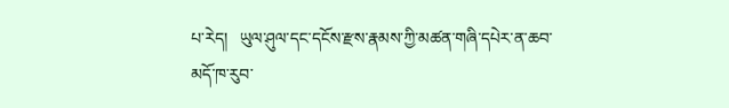པ་རེད།   ཡུལ་ཤུལ་དང་དངོས་རྫས་རྣམས་ཀྱི་མཚན་གཞི་དཔེར་ན་ཆབ་མདོ་ཁ་རུབ་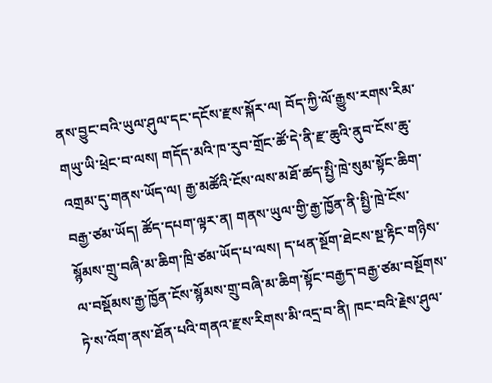ནས་བྱུང་བའི་ཡུལ་ཤུལ་དང་དངོས་རྫས་སྐོར་ལ། བོད་ཀྱི་ལོ་རྒྱུས་རགས་རིམ་གཡུ་ཡི་ཕྲེང་བ་ལས། གདོད་མའི་ཁ་རུབ་གྲོང་ཚོ་དེ་ནི་རྫ་ཆུའི་ནུབ་ངོས་ཆུ་འགྲམ་དུ་གནས་ཡོད་ལ། རྒྱ་མཚོའི་ངོས་ལས་མཐོ་ཚད་སྤྱི་ཁྲེ་སུམ་སྟོང་ཆིག་བརྒྱ་ཙམ་ཡོད། ཚོད་དཔག་ལྟར་ན། གནས་ཡུལ་གྱི་རྒྱ་ཁྱོན་ནི་སྤྱི་ཁྲེ་ངོས་སྙོམས་གྲུ་བཞི་མ་ཆིག་ཁྲི་ཙམ་ཡོད་པ་ལས། ད་ཕན་སྔོག་ཐེངས་སྔ་རྟིང་གཉིས་ལ་བསྡོམས་རྒྱ་ཁྱོན་ངོས་སྙོམས་གྲུ་བཞི་མ་ཆིག་སྟོང་བརྒྱད་བརྒྱ་ཙམ་བསྔོགས་ཏེ་ས་འོག་ནས་ཐོན་པའི་གནའ་རྫས་རིགས་མི་འདྲ་བ་ནི། ཁང་བའི་རྗེས་ཤུལ་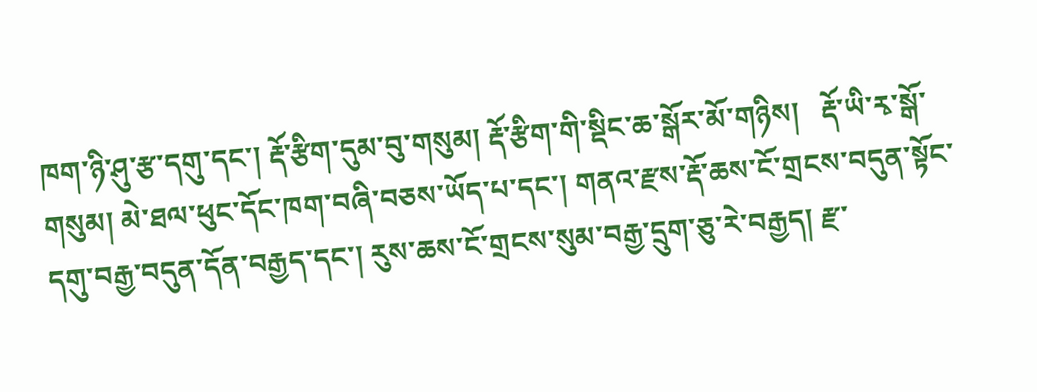ཁག་ཉི་ཤུ་རྩ་དགུ་དང་། རྡོ་རྩིག་དུམ་བུ་གསུམ། རྡོ་རྩིག་གི་སྡིང་ཆ་སྒོར་མོ་གཉིས།   རྡོ་ཡི་རྭ་སྒོ་གསུམ། མེ་ཐལ་ཕུང་དོང་ཁག་བཞི་བཅས་ཡོད་པ་དང་། གནའ་རྫས་རྡོ་ཆས་ངོ་གྲངས་བདུན་སྟོང་དགུ་བརྒྱ་བདུན་དོན་བརྒྱད་དང་། རུས་ཆས་ངོ་གྲངས་སུམ་བརྒྱ་དྲུག་ཅུ་རེ་བརྒྱད། རྫ་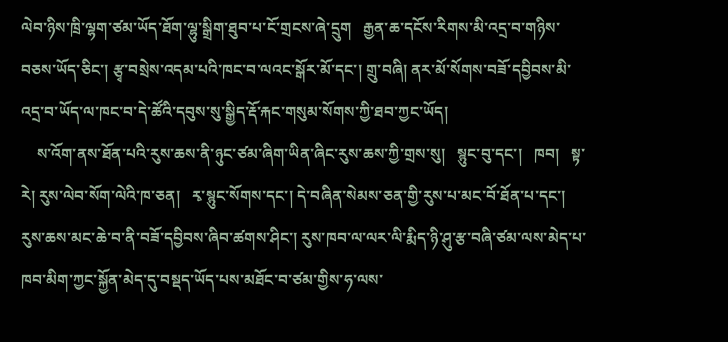ལེབ་ཉིས་ཁྲི་ལྷག་ཙམ་ཡོད་ཐོག་ལྷུ་སྒྲིག་ཐུབ་པ་ངོ་གྲངས་ཞེ་དྲུག   རྒྱན་ཆ་དངོས་རིགས་མི་འདྲ་བ་གཉིས་བཅས་ཡོད་ཅིང་། རྩྭ་བསྲེས་འདམ་པའི་ཁང་བ་ལའང་སྒོར་མོ་དང་། གྲུ་བཞི། ནར་མོ་སོགས་བཟོ་དབྱིབས་མི་འདྲ་བ་ཡོད་ལ་ཁང་བ་དེ་ཚོའི་དབུས་སུ་སྒྱིད་རྡོ་རྐང་གསུམ་སོགས་ཀྱི་ཐབ་ཀྱང་ཡོད།
    ས་འོག་ནས་ཐོན་པའི་རུས་ཆས་ནི་ཉུང་ཙམ་ཞིག་ཡིན་ཞིང་རུས་ཆས་ཀྱི་གྲས་སུ།   སྙུང་བུ་དང་།   ཁབ།   སྟ་རེ། རུས་ལེབ་སོག་ལེའི་ཁ་ཅན།   རྭ་སྙུང་སོགས་དང་། དེ་བཞིན་སེམས་ཅན་གྱི་རུས་པ་མང་བོ་ཐོན་པ་དང་། རུས་ཆས་མང་ཆེ་བ་ནི་བཟོ་དབྱིབས་ཞིབ་ཚགས་ཤིང་། རུས་ཁབ་ལ་ལར་ལི་རྨིད་ཉི་ཤུ་རྩ་བཞི་ཙམ་ལས་མེད་པ་ཁབ་མིག་ཀྱང་སྐྱོན་མེད་དུ་བསྡད་ཡོད་པས་མཐོང་བ་ཙམ་གྱིས་ཧ་ལས་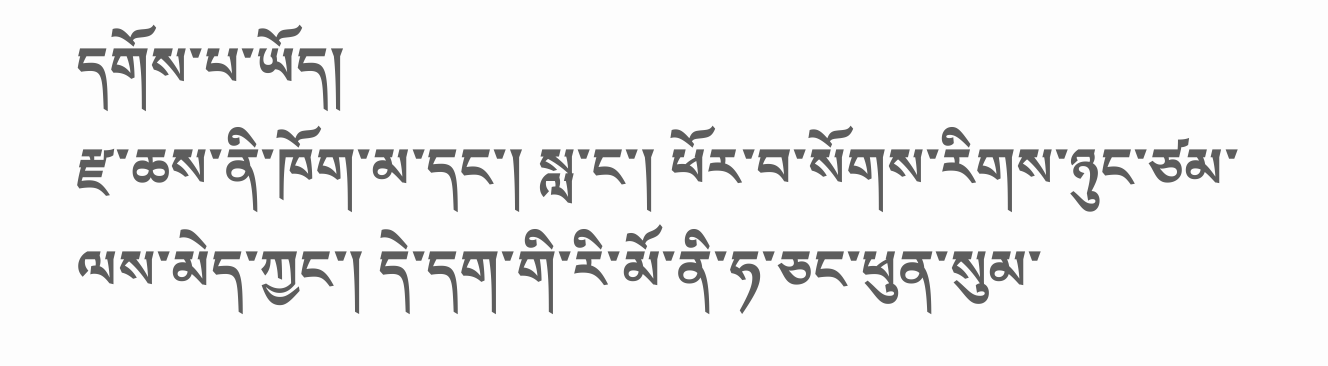དགོས་པ་ཡོད།
རྫ་ཆས་ནི་ཁོག་མ་དང་། སླ་ང་། ཕོར་བ་སོགས་རིགས་ཉུང་ཙམ་ལས་མེད་ཀྱང་། དེ་དག་གི་རི་མོ་ནི་ཧ་ཅང་ཕུན་སུམ་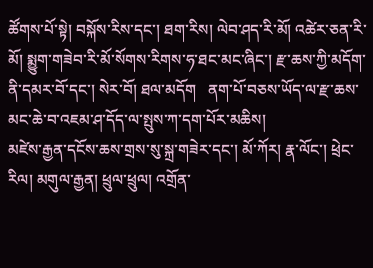ཚོགས་པོ་སྟེ། བསྐོས་རིས་དང་། ཐག་རིས། ལེབ་ཤད་རི་མོ། འཚེར་ཅན་རི་མོ། སྨྱུག་གཟེབ་རི་མོ་སོགས་རིགས་ཧ་ཐང་མང་ཞིང་། རྫ་ཆས་ཀྱི་མདོག་ནི་དམར་བོ་དང་། སེར་བོ། ཐལ་མདོག   ནག་པོ་བཅས་ཡོད་ལ་རྫ་ཆས་མང་ཆེ་བ་འཇམ་ཤ་དོད་ལ་སྤུས་ཀ་དག་པོར་མཆིས།
མཛེས་རྒྱན་དངོས་ཆས་གྲས་སུ་སྐྲ་གཟེར་དང་། མོ་ཀོར། རྣ་ལོང་། ཕྲེང་རིལ། མགུལ་རྒྱན། ཕྲུལ་ཕྲུལ། འགྲོན་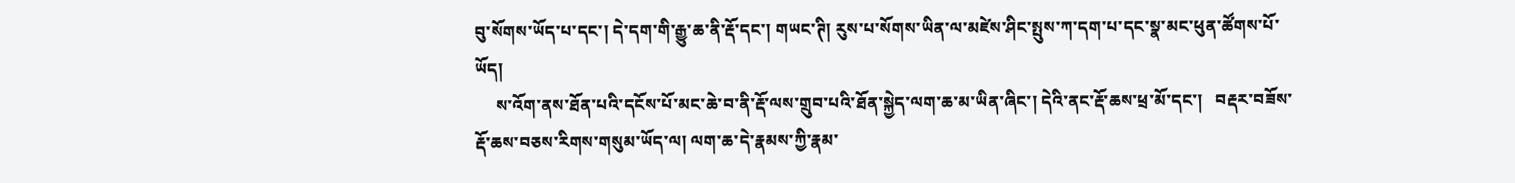བུ་སོགས་ཡོད་པ་དང་། དེ་དག་གི་རྒྱུ་ཆ་ནི་རྡོ་དང་། གཡང་ཊི། རུས་པ་སོགས་ཡིན་ལ་མཛེས་ཤིང་སྤུས་ཀ་དག་པ་དང་སྣ་མང་ཕུན་ཚོགས་པོ་ཡོད།
     ས་འོག་ནས་ཐོན་པའི་དངོས་པོ་མང་ཆེ་བ་ནི་རྡོ་ལས་གྲུབ་པའི་ཐོན་སྐྱེད་ལག་ཆ་མ་ཡིན་ཞིང་། དེའི་ནང་རྡོ་ཆས་ཕྲ་མོ་དང་།   བརྡར་བཟོས་རྡོ་ཆས་བཅས་རིགས་གསུམ་ཡོད་ལ། ལག་ཆ་དེ་རྣམས་ཀྱི་རྣམ་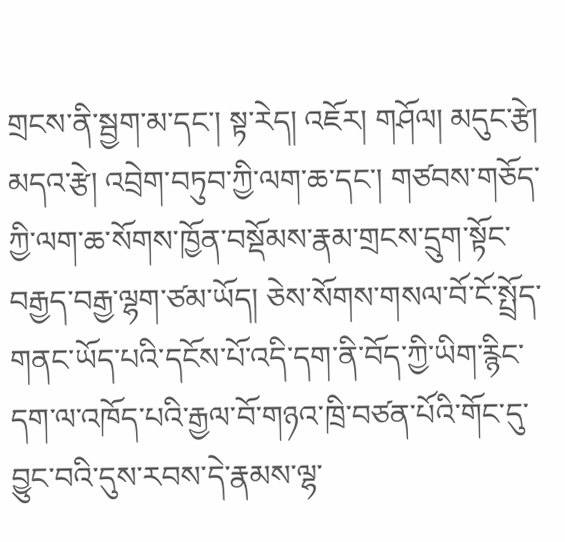གྲངས་ནི་སྦྱག་མ་དང་། སྟ་རེད། འཇོར། གཤོལ། མདུང་རྩེ། མདའ་རྩེ། འབྲེག་བཏུབ་ཀྱི་ལག་ཆ་དང་། གཙབས་གཅོད་ཀྱི་ལག་ཆ་སོགས་ཁྱོན་བསྡོམས་རྣམ་གྲངས་དྲུག་སྟོང་བརྒྱད་བརྒྱ་ལྷག་ཙམ་ཡོད། ཅེས་སོགས་གསལ་བོ་ངོ་སྤྲོད་གནང་ཡོད་པའི་དངོས་པོ་འདི་དག་ནི་བོད་ཀྱི་ཡིག་རྙིང་དག་ལ་འཁོད་པའི་རྒྱལ་བོ་གཉའ་ཁྲི་བཙན་པོའི་གོང་དུ་བྱུང་བའི་དུས་རབས་དེ་རྣམས་ལྷ་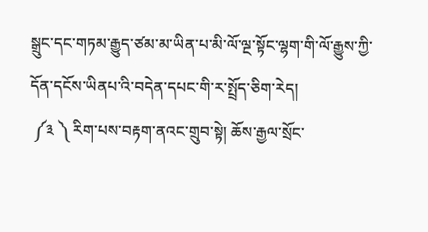སྒྲུང་དང་གཏམ་རྒྱུད་ཙམ་མ་ཡིན་པ་མི་ལོ་ལྔ་སྟོང་ལྷག་གི་ལོ་རྒྱུས་ཀྱི་དོན་དངོས་ཡིནཔ་འི་བདེན་དཔང་གི་ར་སྤྲོད་ཅིག་རེད།
 ༼༣ ༽ རིག་པས་བརྟག་ནའང་གྲུབ་སྟེ། ཆོས་རྒྱལ་སྲོང་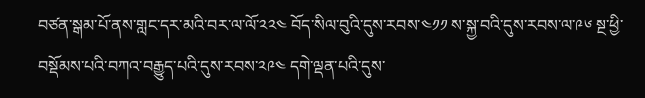བཙན་སྒམ་པོ་ནས་གླང་དར་མའི་བར་ལ་ལོ་༢༢༤ བོད་སིལ་བུའི་དུས་རབས་༤༡༡ ས་སྐྱ་བའི་དུས་རབས་ལ་༩༦ སྔ་ཕྱི་བསྡོམས་པའི་བཀའ་བརྒྱུད་པའི་དུས་རབས་༢༩༤ དགེ་ལྡན་པའི་དུས་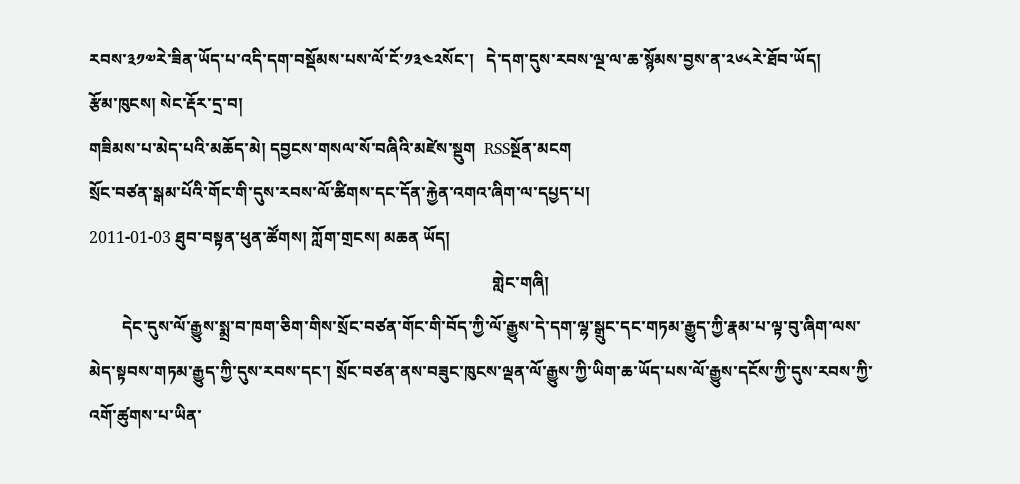རབས་༣༡༧རེ་ཟིན་ཡོད་པ་འདི་དག་བསྡོམས་པས་ལོ་ངོ་༡༣༤༢སོང་།   དེ་དག་དུས་རབས་ལྔ་ལ་ཆ་སྙོམས་བྱས་ན་༢༦༨རེ་ཐོབ་ཡོད།
རྩོམ་ཁུངས། སེང་རྡོར་དྲ་བ།
གཟིམས་པ་མེད་པའི་མཆོད་མེ། དབྱངས་གསལ་སོ་བཞིའི་མཛེས་སྡུག  RSSསྔོན་མངག
སྲོང་བཙན་སྒམ་པོའི་གོང་གི་དུས་རབས་ལོ་ཚིགས་དང་དོན་རྐྱེན་འགའ་ཞིག་ལ་དཔྱད་པ།
2011-01-03 ཐུབ་བསྟན་ཕུན་ཚོགས། ཀློག་གྲངས། མཆན ཡོད།
                                                                                                 གླེང་གཞི།
        དེང་དུས་ལོ་རྒྱུས་སྨྲ་བ་ཁག་ཅིག་གིས་སྲོང་བཙན་གོང་གི་བོད་ཀྱི་ལོ་རྒྱུས་དེ་དག་ལྷ་སྒྲུང་དང་གཏམ་རྒྱུད་ཀྱི་རྣམ་པ་ལྟ་བུ་ཞིག་ལས་མེད་སྟབས་གཏམ་རྒྱུད་ཀྱི་དུས་རབས་དང་། སྲོང་བཙན་ནས་བཟུང་ཁུངས་ལྡན་ལོ་རྒྱུས་ཀྱི་ཡིག་ཆ་ཡོད་པས་ལོ་རྒྱུས་དངོས་ཀྱི་དུས་རབས་ཀྱི་འགོ་ཚུགས་པ་ཡིན་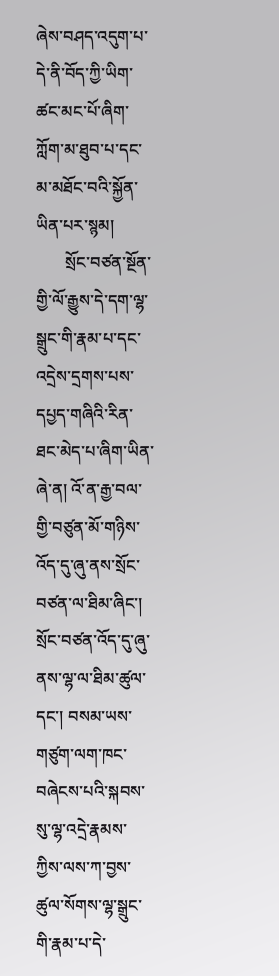ཞེས་བཤད་འདུག་པ་དེ་ནི་བོད་ཀྱི་ཡིག་ཚང་མང་པོ་ཞིག་ཀློག་མ་ཐུབ་པ་དང་མ་མཐོང་བའི་སྐྱོན་ཡིན་པར་སྙམ།
       སྲོང་བཙན་སྔོན་གྱི་ལོ་རྒྱུས་དེ་དག་ལྷ་སྒྲུང་གི་རྣམ་པ་དང་འདྲེས་དྲགས་པས་དཔྱད་གཞིའི་རིན་ཐང་མེད་པ་ཞིག་ཡིན་ཞེ་ན། འོ་ན་རྒྱ་བལ་གྱི་བཙུན་མོ་གཉིས་འོད་དུ་ཞུ་ནས་སྲོང་བཙན་ལ་ཐིམ་ཞིང་། སྲོང་བཙན་འོད་དུ་ཞུ་ནས་ལྷ་ལ་ཐིམ་ཚུལ་དང་། བསམ་ཡས་གཙུག་ལག་ཁང་བཞེངས་པའི་སྐབས་སུ་ལྷ་འདྲེ་རྣམས་ཀྱིས་ལས་ཀ་བྱས་ཚུལ་སོགས་ལྷ་སྒྲུང་གི་རྣམ་པ་དེ་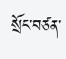སྲོང་བཙན་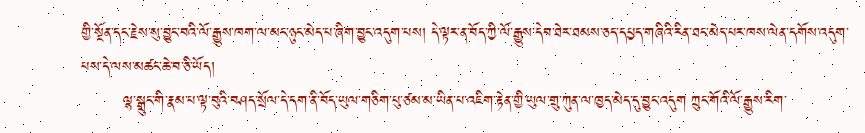གྱི་སྔོན་དང་རྗེས་སུ་བྱུང་བའི་ལོ་རྒྱུས་ཁག་ལ་མང་ཉུང་མེད་པ་ཞིག་བྱུང་འདུག་པས། དེ་ལྟར་ན་བོད་ཀྱི་ལོ་རྒྱུས་དེབ་ཐེར་ཐམས་ཅད་དཔྱད་གཞིའི་རིན་ཐང་མེད་པར་ཁས་ལེན་དགོས་འདུག་པས་དེ་ལས་མཚང་ཆེ་བ་ཅི་ཡོད།
        ལྷ་སྒྲུང་གི་རྣམ་པ་ལྟ་བུའི་བཤད་སྲོལ་དེ་དག་ནི་བོད་ཡུལ་གཅིག་པུ་ཙམ་མ་ཡིན་པ་འཇིག་རྟེན་གྱི་ཡུལ་གྲུ་ཀུན་ལ་ཁྱད་མེད་དུ་བྱུང་འདུག ཀྲུང་གོའི་ལོ་རྒྱུས་རིག་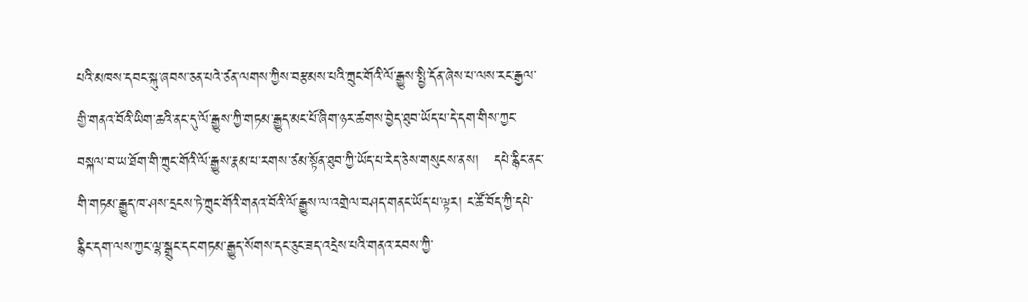པའི་མཁས་དབང་སྐུ་ཞབས་ཅན་པའེ་ཙན་ལགས་ཀྱིས་བརྩམས་པའི་ཀྲུང་གོའི་ལོ་རྒྱུས་སྤྱི་དོན་ཞེས་པ་ལས་རང་རྒྱལ་གྱི་གནའ་བོའི་ཡིག་ཆའི་ནང་དུ་ལོ་རྒྱུས་ཀྱི་གཏམ་རྒྱུད་མང་པོ་ཞིག་ཉར་ཚགས་བྱེད་ཐུབ་ཡོད་པ་དེ་དག་གིས་ཀྱང་བསྐལ་བ་ཡ་ཐོག་གི་ཀྲུང་གོའི་ལོ་རྒྱུས་རྣམ་པ་རགས་ཙམ་སྟོན་ཐུབ་ཀྱི་ཡོད་པ་རེད་ཅེས་གསུངས་ནས།   དཔེ་རྙིང་ནང་གི་གཏམ་རྒྱུད་ཁ་ཤས་དྲངས་ཏེ་ཀྲུང་གོའི་གནའ་བོའི་ལོ་རྒྱུས་ལ་འགྲེལ་བཤད་གནང་ཡོད་པ་ལྟར། ང་ཚོ་བོད་ཀྱི་དཔེ་རྙིང་དག་ལས་ཀྱང་ལྷ་སྒྲུང་དང་གཏམ་རྒྱུད་སོགས་དང་ཅུང་ཟད་འདྲེས་པའི་གནའ་རབས་ཀྱི་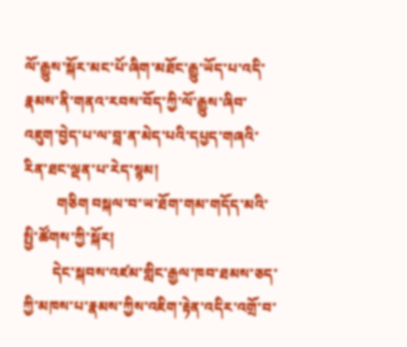ལོ་རྒྱུས་སྐོར་མང་པོ་ཞིག་མཐོང་རྒྱུ་ཡོད་པ་འདི་རྣམས་ནི་གནའ་རབས་བོད་ཀྱི་ལོ་རྒྱུས་ཞིབ་འཇུག་བྱེད་པ་ལ་བླ་ན་མེད་པའི་དཔྱད་གཞའི་རིན་ཐང་ལྡན་པ་རེད་སྙམ།
         གཅིག བསྐལ་བ་ཡ་ཐོག་གམ་གདོད་མའི་སྤྱི་ཚོགས་ཀྱི་སྐོར།
        དེང་སྐབས་འཛམ་གླིང་རྒྱལ་ཁབ་ཐམས་ཅད་ཀྱི་མཁས་པ་རྣམས་ཀྱིས་འཇིག་རྟེན་འདིར་འགྲོ་བ་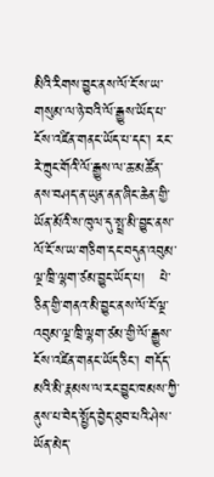མིའི་རིགས་བྱུང་ནས་ལོ་ངོ་ས་ཡ་གསུམ་ལ་ཉེ་བའི་ལོ་རྒྱུས་ཡོད་པ་ངོས་འཛིན་གནང་ཡོད་པ་དང་། རང་རེ་ཀྲུང་གོའི་ལོ་རྒྱུས་ལ་ཆ་མཚོན་ནས་བཤད་ན་ཡུན་ནན་ཞིང་ཆེན་གྱི་ཡོན་མོའི་ས་ཁུལ་དུ་སྤྲ་མི་བྱུང་ནས་ལོ་ངོ་ས་ཡ་གཅིག་དང་བདུན་འབུམ་ལྔ་ཁྲི་ལྷག་ཙམ་བྱུང་ཡོད་པ།   པེ་ཅིན་གྱི་གནའ་མི་བྱུང་ནས་ལོ་ངོ་ལྔ་འབུམ་ལྔ་ཁྲི་ལྷག་ཙམ་གྱི་ལོ་རྒྱུས་ངོས་འཛིན་གནང་ཡོད་ཅིང་། གདོད་མའི་མི་རྣམས་ལ་རང་བྱུང་ཁམས་ཀྱི་ནུས་པ་བེད་སྤྱོད་བྱེད་ཐུབ་པའི་ཤེས་ཡོན་མེད་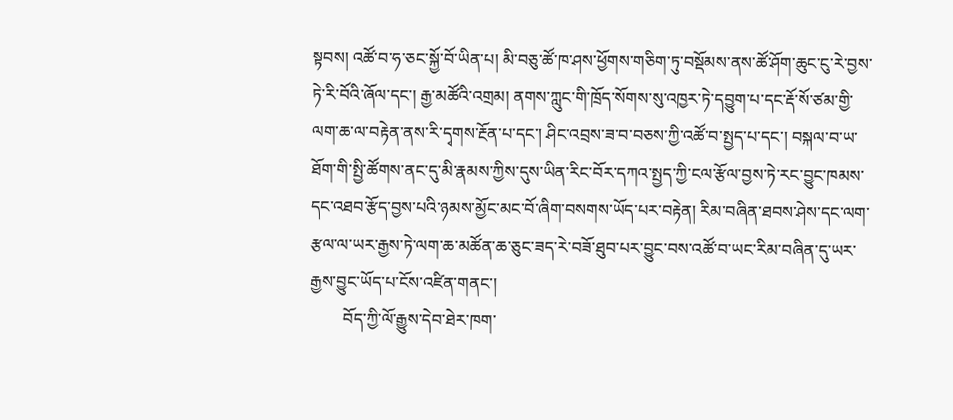སྟབས། འཚོ་བ་ཧ་ཅང་སྐྱོ་བོ་ཡིན་པ། མི་བཅུ་ཚོ་ཁ་ཤས་ཕྱོགས་གཅིག་ཏུ་བསྡོམས་ནས་ཚོ་ཤོག་ཆུང་ངུ་རེ་བྱས་ཏེ་རི་བོའི་ཞོལ་དང་། རྒྱ་མཚོའི་འགྲམ། ནགས་ཀླུང་གི་ཁྲོད་སོགས་སུ་འཁྱར་ཏེ་དབྱུག་པ་དང་རྡོ་སོ་ཙམ་གྱི་ལག་ཆ་ལ་བརྟེན་ནས་རི་དྭགས་རྔོན་པ་དང་། ཤིང་འབྲས་ཟ་བ་བཅས་ཀྱི་འཚོ་བ་སྤྱད་པ་དང་། བསྐལ་བ་ཡ་ཐོག་གི་སྤྱི་ཚོགས་ནང་དུ་མི་རྣམས་ཀྱིས་དུས་ཡིན་རིང་བོར་དཀའ་སྤྱད་ཀྱི་ངལ་རྩོལ་བྱས་ཏེ་རང་བྱུང་ཁམས་དང་འཐབ་རྩོད་བྱས་པའི་ཉམས་མྱོང་མང་བོ་ཞིག་བསགས་ཡོད་པར་བརྟེན། རིམ་བཞིན་ཐབས་ཤེས་དང་ལག་རྩལ་ལ་ཡར་རྒྱས་ཏེ་ལག་ཆ་མཚོན་ཆ་ཅུང་ཟད་རེ་བཟོ་ཐུབ་པར་བྱུང་བས་འཚོ་བ་ཡང་རིམ་བཞིན་དུ་ཡར་རྒྱས་བྱུང་ཡོད་པ་ངོས་འཛིན་གནང་།
        བོད་ཀྱི་ལོ་རྒྱུས་དེབ་ཐེར་ཁག་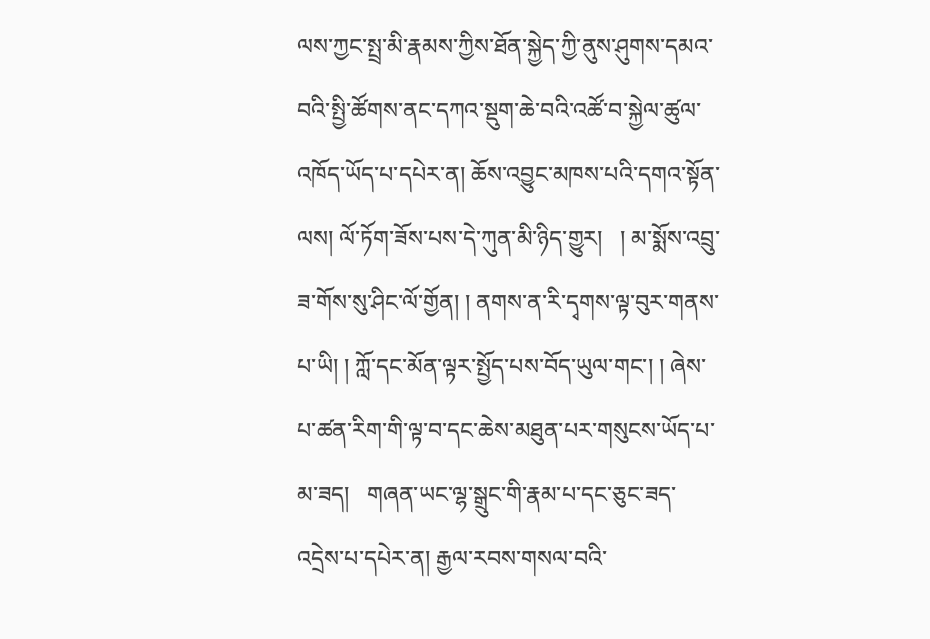ལས་ཀྱང་སྤྲ་མི་རྣམས་ཀྱིས་ཐོན་སྐྱེད་ཀྱི་ནུས་ཤུགས་དམའ་བའི་སྤྱི་ཚོགས་ནང་དཀའ་སྡུག་ཆེ་བའི་འཚོ་བ་སྐྱེལ་ཚུལ་འཁོད་ཡོད་པ་དཔེར་ན། ཆོས་འབྱུང་མཁས་པའི་དགའ་སྟོན་ལས། ལོ་ཏོག་ཟོས་པས་དེ་ཀུན་མི་ཉིད་གྱུར།   ། མ་སྨོས་འབྲུ་ཟ་གོས་སུ་ཤིང་ལོ་གྱོན། ། ནགས་ན་རི་དྭགས་ལྟ་བུར་གནས་པ་ཡི། ། ཀློ་དང་མོན་ལྟར་སྤྱོད་པས་བོད་ཡུལ་གང་། ། ཞེས་པ་ཚན་རིག་གི་ལྟ་བ་དང་ཆེས་མཐུན་པར་གསུངས་ཡོད་པ་མ་ཟད།   གཞན་ཡང་ལྷ་སྒྲུང་གི་རྣམ་པ་དང་ཅུང་ཟད་འདྲེས་པ་དཔེར་ན། རྒྱལ་རབས་གསལ་བའི་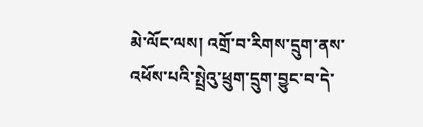མེ་ལོང་ལས། འགྲོ་བ་རིགས་དྲུག་ནས་འཕོས་པའི་སྤྲེའུ་ཕྲུག་དྲུག་བྱུང་བ་དེ་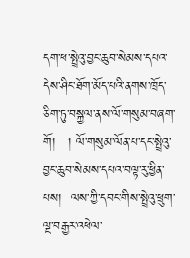དག་ཕ་སྤྲེའུ་བྱང་ཆུབ་སེམས་དཔའ་དེས་ཤིང་ཐོག་མོད་པའི་ནགས་ཁྲོད་ཅིག་ཏུ་བསྐྱལ་ནས་ལོ་གསུམ་བཞག་གོ།   ། ལོ་གསུམ་ལོན་པ་དང་སྤྲེའུ་བྱང་ཆུབ་སེམས་དཔའ་བལྟ་རུ་ཕྱིན་པས།  ལས་ཀྱི་དབང་གིས་སྤྲེའུ་ཕྲུག་ལྔ་བརྒྱར་འཕེལ་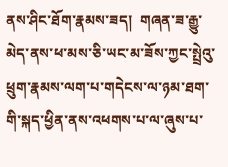ནས་ཤིང་ཐོག་རྣམས་ཟད།  གཞན་ཟ་རྒྱུ་མེད་ནས་ཕ་མས་ཅི་ཡང་མ་ཟོས་ཀྱང་སྤྲེའུ་ཕྲུག་རྣམས་ལག་པ་གདེངས་ལ་ཉམ་ཐག་གི་སྐད་ཕྱིན་ནས་འཕགས་པ་ལ་ཞུས་པ་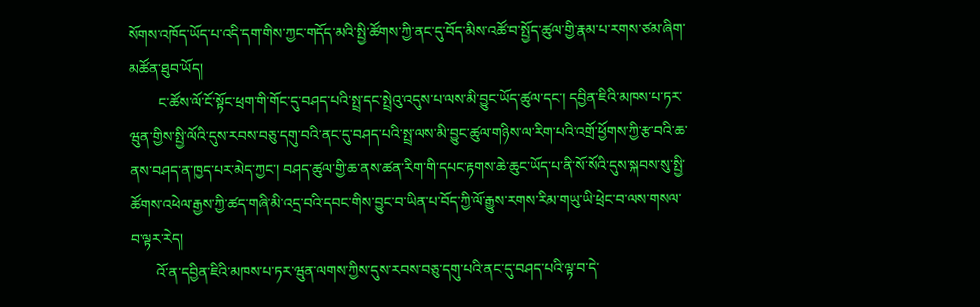སོགས་འཁོད་ཡོད་པ་འདི་དག་གིས་ཀྱང་གདོད་མའི་སྤྱི་ཚོགས་ཀྱི་ནང་དུ་བོད་མིས་འཚོ་བ་སྤྱོད་ཚུལ་གྱི་རྣམ་པ་རགས་ཙམ་ཞིག་མཚོན་ཐུབ་ཡོད།
        ང་ཚོས་ལོ་ངོ་སྟོང་ཕྲག་གི་གོང་དུ་བཤད་པའི་སྤྲ་དང་སྤྲེའུ་འདུས་པ་ལས་མི་བྱུང་ཡོད་ཚུལ་དང་། དབྱིན་ཇིའི་མཁས་པ་ཏར་ཝུན་གྱིས་སྤྱི་ལོའི་དུས་རབས་བཅུ་དགུ་བའི་ནང་དུ་བཤད་པའི་སྤྲ་ལས་མི་བྱུང་ཚུལ་གཉིས་ལ་རིག་པའི་འགྲོ་ཕྱོགས་ཀྱི་རྩ་བའི་ཆ་ནས་བཤད་ན་ཁྱད་པར་མེད་ཀྱང་། བཤད་ཚུལ་གྱི་ཆ་ནས་ཚན་རིག་གི་དཔང་རྟགས་ཆེ་ཆུང་ཡོད་པ་ནི་སོ་སོའི་དུས་སྐབས་སུ་སྤྱི་ཚོགས་འཕེལ་རྒྱས་ཀྱི་ཚད་གཞི་མི་འདྲ་བའི་དབང་གིས་བྱུང་བ་ཡིན་པ་བོད་ཀྱི་ལོ་རྒྱུས་རགས་རིམ་གཡུ་ཡི་ཕྲེང་བ་ལས་གསལ་བ་ལྟར་རེད།
       འོ་ན་དབྱིན་ཇིའི་མཁས་པ་ཏར་ཝུན་ལགས་ཀྱིས་དུས་རབས་བཅུ་དགུ་པའི་ནང་དུ་བཤད་པའི་ལྟ་བ་དེ་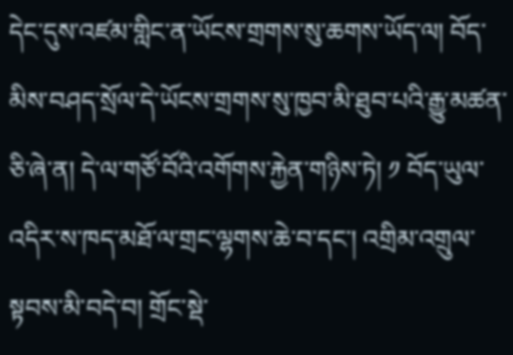དེང་དུས་འཛམ་གླིང་ན་ཡོངས་གྲགས་སུ་ཆགས་ཡོད་ལ། བོད་མིས་བཤད་སྲོལ་དེ་ཡོངས་གྲགས་སུ་ཁྱབ་མི་ཐུབ་པའི་རྒྱུ་མཚན་ཅི་ཞེ་ན། དེ་ལ་གཙོ་བོའི་འགོགས་རྐྱེན་གཉིས་ཏེ། ༡ བོད་ཡུལ་འདིར་ས་ཁད་མཐོ་ལ་གྲང་ལྷགས་ཆེ་བ་དང་། འགྲིམ་འགྲུལ་སྟབས་མི་བདེ་བ། གྲོང་སྡེ་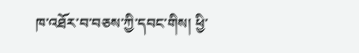ཁ་འཐོར་བ་བཅས་ཀྱི་དབང་གིས། ཕྱི་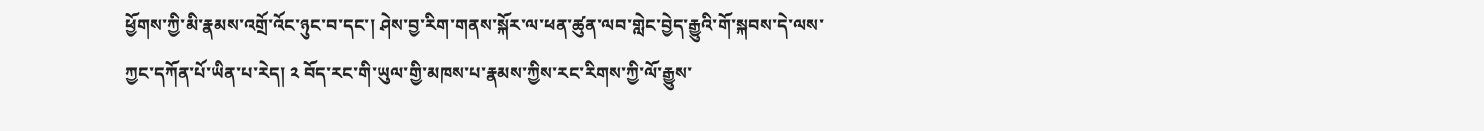ཕྱོགས་ཀྱི་མི་རྣམས་འགྲོ་འོང་ཉུང་བ་དང་། ཤེས་བྱ་རིག་གནས་སྐོར་ལ་ཕན་ཚུན་ལབ་གླེང་བྱེད་རྒྱུའི་གོ་སྐབས་དེ་ལས་ཀྱང་དཀོན་པོ་ཡིན་པ་རེད། ༢ བོད་རང་གི་ཡུལ་གྱི་མཁས་པ་རྣམས་ཀྱིས་རང་རིགས་ཀྱི་ལོ་རྒྱུས་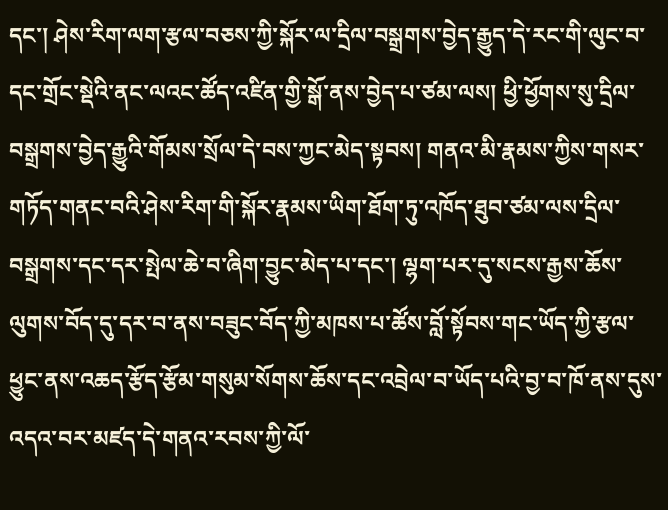དང་། ཤེས་རིག་ལག་རྩལ་བཅས་ཀྱི་སྐོར་ལ་དྲིལ་བསྒྲགས་བྱེད་རྒྱུད་དེ་རང་གི་ལུང་བ་དང་གྲོང་སྡེའི་ནང་ལའང་ཚོད་འཛིན་གྱི་སྒོ་ནས་བྱེད་པ་ཙམ་ལས། ཕྱི་ཕྱོགས་སུ་དྲིལ་བསྒྲགས་བྱེད་རྒྱུའི་གོམས་སྲོལ་དེ་བས་ཀྱང་མེད་སྟབས། གནའ་མི་རྣམས་ཀྱིས་གསར་གཏོད་གནང་བའི་ཤེས་རིག་གི་སྐོར་རྣམས་ཡིག་ཐོག་ཏུ་འཁོད་ཐུབ་ཙམ་ལས་དྲིལ་བསྒྲགས་དང་དར་སྤེལ་ཆེ་བ་ཞིག་བྱུང་མེད་པ་དང་། ལྷག་པར་དུ་སངས་རྒྱས་ཆོས་ལུགས་བོད་དུ་དར་བ་ནས་བཟུང་བོད་ཀྱི་མཁས་པ་ཚོས་བློ་སྟོབས་གང་ཡོད་ཀྱི་རྩལ་ཕྱུང་ནས་འཆད་རྩོད་རྩོམ་གསུམ་སོགས་ཆོས་དང་འབྲེལ་བ་ཡོད་པའི་བྱ་བ་ཁོ་ནས་དུས་འདའ་བར་མཛད་དེ་གནའ་རབས་ཀྱི་ལོ་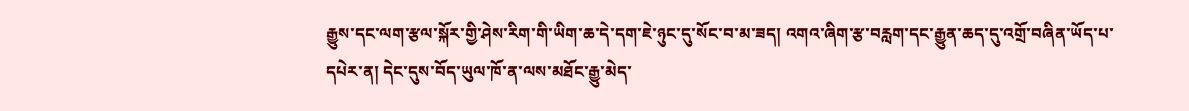རྒྱུས་དང་ལག་རྩལ་སྐོར་གྱི་ཤེས་རིག་གི་ཡིག་ཆ་དེ་དག་ཇེ་ཉུང་དུ་སོང་བ་མ་ཟད། འགའ་ཞིག་རྩ་བརླག་དང་རྒྱུན་ཆད་དུ་འགྲོ་བཞིན་ཡོད་པ་དཔེར་ན། དེང་དུས་བོད་ཡུལ་ཁོ་ན་ལས་མཐོང་རྒྱུ་མེད་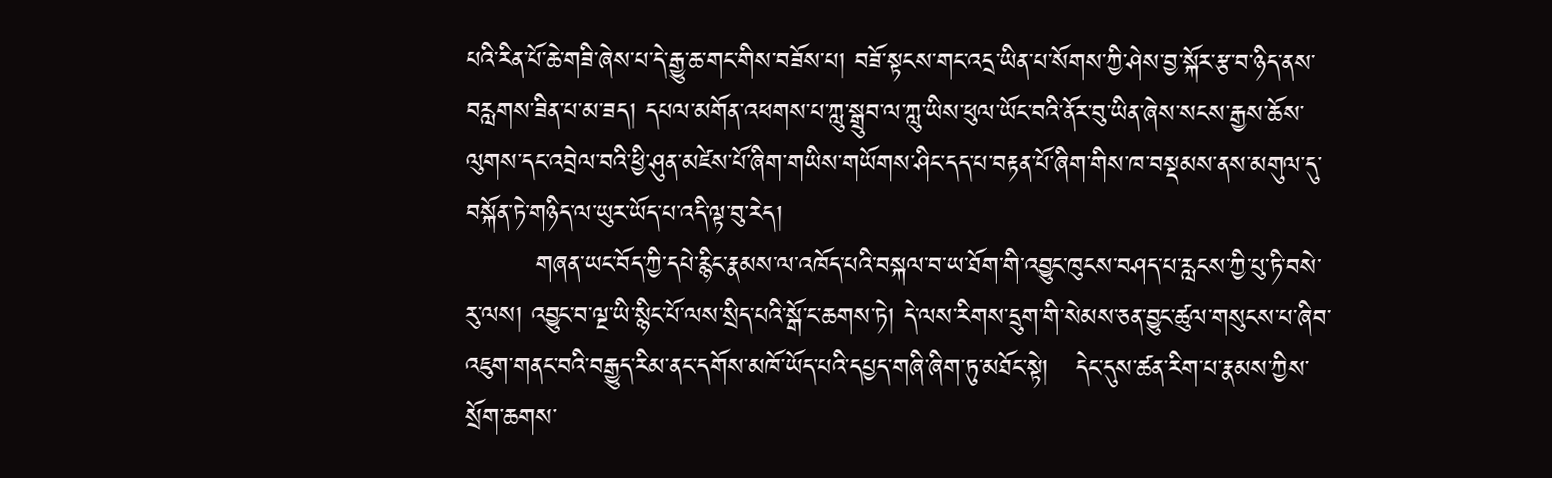པའི་རིན་པོ་ཆེ་གཟི་ཞེས་པ་དེ་རྒྱུ་ཆ་གང་གིས་བཟོས་པ། བཟོ་སྟངས་གང་འདྲ་ཡིན་པ་སོགས་ཀྱི་ཤེས་བྱ་སྐོར་རྩ་བ་ཉིད་ནས་བརླགས་ཟིན་པ་མ་ཟད། དཔལ་མགོན་འཕགས་པ་ཀླུ་སྒྲུབ་ལ་ཀླུ་ཡིས་ཕུལ་ཡོང་བའི་ནོར་བུ་ཡིན་ཞེས་སངས་རྒྱས་ཆོས་ལུགས་དང་འབྲེལ་བའི་ཕྱི་ཤུན་མཛེས་པོ་ཞིག་གཡིས་གཡོགས་ཤིང་དད་པ་བརྟན་པོ་ཞིག་གིས་ཁ་བསྡམས་ནས་མགུལ་དུ་བསྐོན་ཏེ་གཉིད་ལ་ཡུར་ཡོད་པ་འདི་ལྟ་བུ་རེད།
        གཞན་ཡང་བོད་ཀྱི་དཔེ་རྙིང་རྣམས་ལ་འཁོད་པའི་བསྐལ་བ་ཡ་ཐོག་གི་འབྱུང་ཁུངས་བཤད་པ་རླངས་ཀྱི་པུ་ཏི་བསེ་རུ་ལས། འབྱུང་བ་ལྔ་ཡི་སྙིང་པོ་ལས་སྲིད་པའི་སྒོ་ང་ཆགས་ཏེ། དེ་ལས་རིགས་དྲུག་གི་སེམས་ཅན་བྱུང་ཚུལ་གསུངས་པ་ཞིབ་འཇུག་གནང་བའི་བརྒྱུད་རིམ་ནང་དགོས་མཁོ་ཡོད་པའི་དཔྱད་གཞི་ཞིག་ཏུ་མཐོང་སྟེ།   དེང་དུས་ཚན་རིག་པ་རྣམས་ཀྱིས་སྲོག་ཆགས་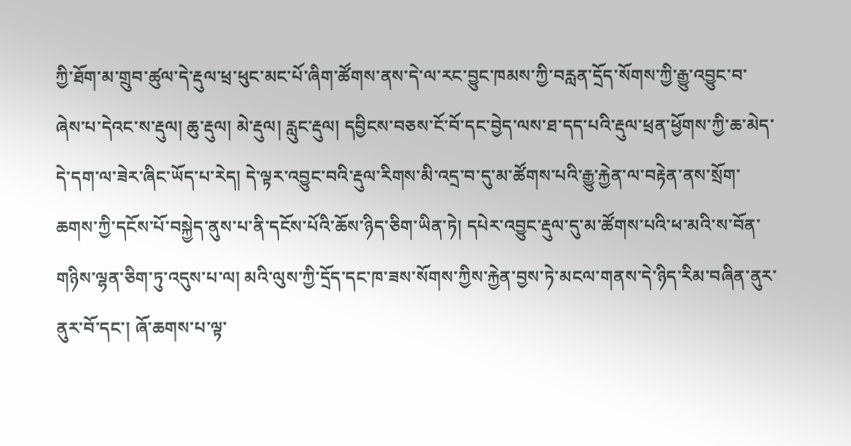ཀྱི་ཐོག་མ་གྲུབ་ཚུལ་དེ་རྡུལ་ཕྲ་ཕུང་མང་པོ་ཞིག་ཚོགས་ནས་དེ་ལ་རང་བྱུང་ཁམས་ཀྱི་བརླན་དྲོད་སོགས་ཀྱི་རྒྱུ་འབྱུང་བ་ཞེས་པ་དེའང་ས་རྡུལ། ཆུ་རྡུལ། མེ་རྡུལ། རླུང་རྡུལ། དབྱིངས་བཅས་ངོ་བོ་དང་བྱེད་ལས་ཐ་དད་པའི་རྡུལ་ཕྲན་ཕྱོགས་ཀྱི་ཆ་མེད་དེ་དག་ལ་ཟེར་ཞིང་ཡོད་པ་རེད། དེ་ལྟར་འབྱུང་བའི་རྡུལ་རིགས་མི་འདྲ་བ་དུ་མ་ཚོགས་པའི་རྒྱུ་རྐྱེན་ལ་བརྟེན་ནས་སྲོག་ཆགས་ཀྱི་དངོས་པོ་བསྐྱེད་ནུས་པ་ནི་དངོས་པོའི་ཆོས་ཉིད་ཅིག་ཡིན་ཏེ། དཔེར་འབྱུང་རྡུལ་དུ་མ་ཚོགས་པའི་ཕ་མའི་ས་བོན་གཉིས་ལྷན་ཅིག་ཏུ་འདུས་པ་ལ། མའི་ལུས་ཀྱི་དྲོད་དང་ཁ་ཟས་སོགས་ཀྱིས་རྐྱེན་བྱས་ཏེ་མངལ་གནས་དེ་ཉིད་རིམ་བཞིན་ནུར་ནུར་བོ་དང་། ཞོ་ཆགས་པ་ལྟ་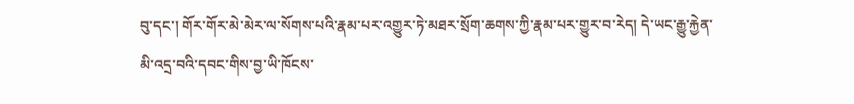བུ་དང་། གོར་གོར་མེ་མེར་ལ་སོགས་པའི་རྣམ་པར་འགྱུར་ཏེ་མཐར་སྲོག་ཆགས་ཀྱི་རྣམ་པར་གྱུར་བ་རེད། དེ་ཡང་རྒྱུ་རྐྱེན་མི་འདྲ་བའི་དབང་གིས་བྱ་ཡི་ཁོངས་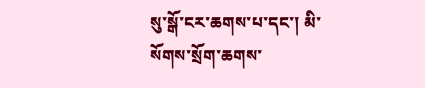སུ་སྒོ་ངར་ཆགས་པ་དང་། མི་སོགས་སྲོག་ཆགས་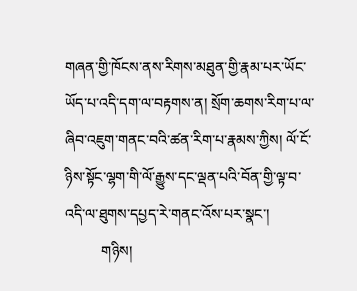གཞན་གྱི་ཁོངས་ནས་རིགས་མཐུན་གྱི་རྣམ་པར་ཡོང་ཡོད་པ་འདི་དག་ལ་བརྟགས་ན། སྲོག་ཆགས་རིག་པ་ལ་ཞིབ་འཇུག་གནང་བའི་ཚན་རིག་པ་རྣམས་ཀྱིས། ལོ་ངོ་ཉིས་སྟོང་ལྷག་གི་ལོ་རྒྱུས་དང་ལྡན་པའི་བོན་གྱི་ལྟ་བ་འདི་ལ་ཐུགས་དཔྱད་རེ་གནང་འོས་པར་སྣང་།
          གཉིས།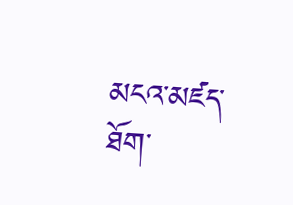མངའ་མཛད་ཐོག་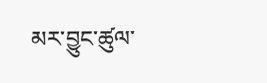མར་བྱུང་ཚུལ་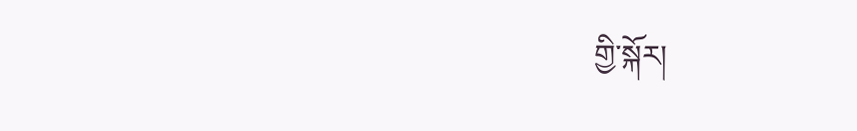གྱི་སྐོར།